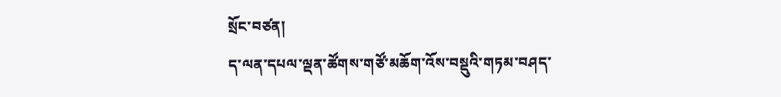སྲོང་བཙན།
ད་ལན་དཔལ་ལྡན་ཚོགས་གཙོ་མཆོག་འོས་བསྡུའི་གཏམ་བཤད་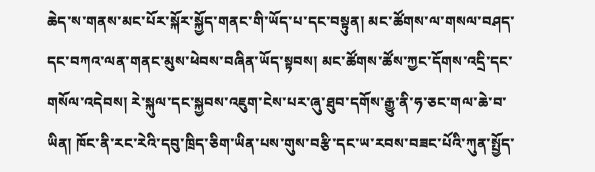ཆེད་ས་གནས་མང་པོར་སྐོར་སྐྱོད་གནང་གི་ཡོད་པ་དང་བསྟུན། མང་ཚོགས་ལ་གསལ་བཤད་དང་བཀའ་ལན་གནང་མུས་ཕེབས་བཞིན་ཡོད་སྟབས། མང་ཚོགས་ཚོས་ཀྱང་དོགས་འདྲི་དང་གསོལ་འདེབས། རེ་སྐུལ་དང་སྐྱབས་འཇུག་ངེས་པར་ཞུ་ཐུབ་དགོས་རྒྱུ་ནི་ཧ་ཅང་གལ་ཆེ་བ་ཡིན། ཁོང་ནི་རང་རེའི་དབུ་ཁྲིད་ཅིག་ཡིན་པས་གུས་བརྩི་དང་ཡ་རབས་བཟང་པོའི་ཀུན་སྤྱོད་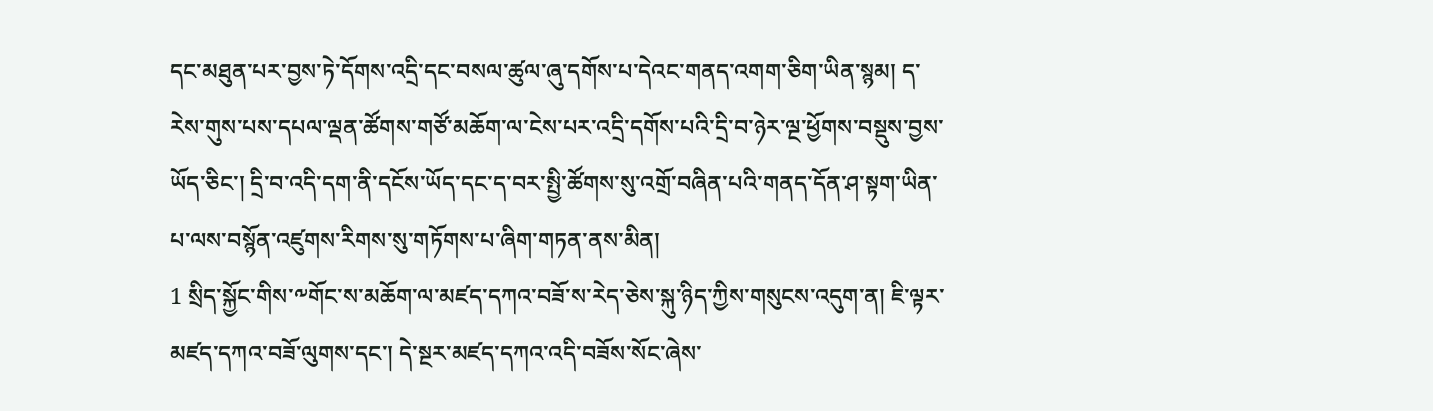དང་མཐུན་པར་བྱས་ཏེ་དོགས་འདྲི་དང་བསལ་ཚུལ་ཞུ་དགོས་པ་དེའང་གནད་འགག་ཅིག་ཡིན་སྙམ། ད་རེས་གུས་པས་དཔལ་ལྡན་ཚོགས་གཙོ་མཆོག་ལ་ངེས་པར་འདྲི་དགོས་པའི་དྲི་བ་ཉེར་ལྔ་ཕྱོགས་བསྡུས་བྱས་ཡོད་ཅིང་། དྲི་བ་འདི་དག་ནི་དངོས་ཡོད་དང་ད་བར་སྤྱི་ཚོགས་སུ་འགྲོ་བཞིན་པའི་གནད་དོན་ཤ་སྟག་ཡིན་པ་ལས་བསྙོན་འཛུགས་རིགས་སུ་གཏོགས་པ་ཞིག་གཏན་ནས་མིན།
1 སྲིད་སྐྱོང་གིས་༸གོང་ས་མཆོག་ལ་མཛད་དཀའ་བཟོ་ས་རེད་ཅེས་སྐུ་ཉིད་ཀྱིས་གསུངས་འདུག་ན། ཇི་ལྟར་མཛད་དཀའ་བཟོ་ལུགས་དང་། དེ་སྔར་མཛད་དཀའ་འདི་བཟོས་སོང་ཞེས་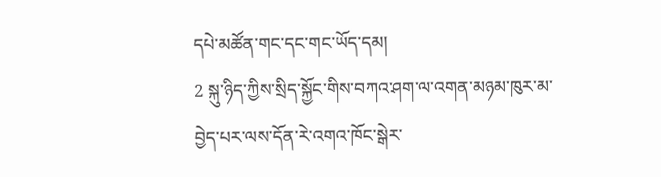དཔེ་མཚོན་གང་དང་གང་ཡོད་དམ།
2 སྐུ་ཉིད་ཀྱིས་སྲིད་སྐྱོང་གིས་བཀའ་ཤག་ལ་འགན་མཉམ་ཁུར་མ་བྱེད་པར་ལས་དོན་རེ་འགའ་ཁོང་སྒེར་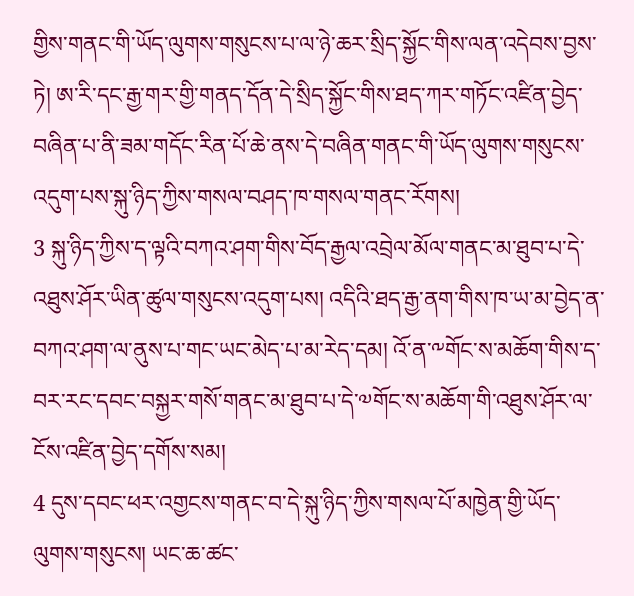གྱིས་གནང་གི་ཡོད་ལུགས་གསུངས་པ་ལ་ཉེ་ཆར་སྲིད་སྐྱོང་གིས་ལན་འདེབས་བྱས་ཏེ། ཨ་རི་དང་རྒྱ་གར་གྱི་གནད་དོན་དེ་སྲིད་སྐྱོང་གིས་ཐད་ཀར་གཏོང་འཛིན་བྱེད་བཞིན་པ་ནི་ཟམ་གདོང་རིན་པོ་ཆེ་ནས་དེ་བཞིན་གནང་གི་ཡོད་ལུགས་གསུངས་འདུག་པས་སྐུ་ཉིད་ཀྱིས་གསལ་བཤད་ཁ་གསལ་གནང་རོགས།
3 སྐུ་ཉིད་ཀྱིས་ད་ལྟའི་བཀའ་ཤག་གིས་བོད་རྒྱལ་འབྲེལ་མོལ་གནང་མ་ཐུབ་པ་དེ་འཐུས་ཤོར་ཡིན་ཚུལ་གསུངས་འདུག་པས། འདིའི་ཐད་རྒྱ་ནག་གིས་ཁ་ཡ་མ་བྱེད་ན་བཀའ་ཤག་ལ་ནུས་པ་གང་ཡང་མེད་པ་མ་རེད་དམ། འོ་ན་༸གོང་ས་མཆོག་གིས་ད་བར་རང་དབང་བསྐྱར་གསོ་གནང་མ་ཐུབ་པ་དེ་༧གོང་ས་མཆོག་གི་འཐུས་ཤོར་ལ་ངོས་འཛིན་བྱེད་དགོས་སམ།
4 དུས་དབང་ཕར་འགྱངས་གནང་བ་དེ་སྐུ་ཉིད་ཀྱིས་གསལ་པོ་མཁྱེན་གྱི་ཡོད་ལུགས་གསུངས། ཡང་ཆ་ཚང་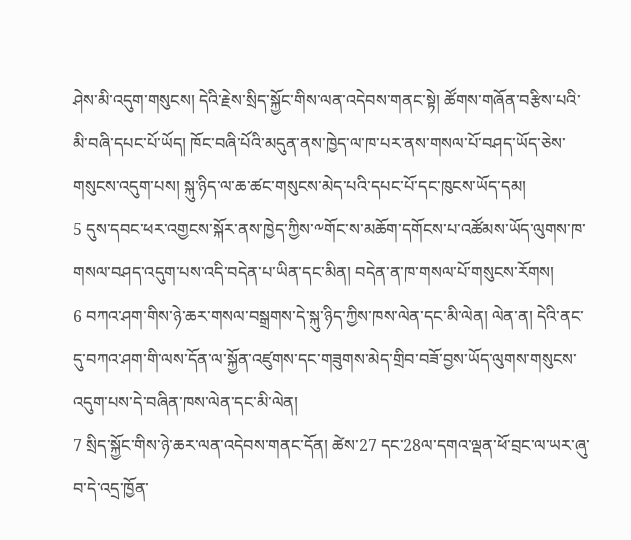ཤེས་མི་འདུག་གསུངས། དེའི་རྗེས་སྲིད་སྐྱོང་གིས་ལན་འདེབས་གནང་སྟེ། ཚོགས་གཞོན་བརྩིས་པའི་མི་བཞི་དཔང་པོ་ཡོད། ཁོང་བཞི་པོའི་མདུན་ནས་ཁྱེད་ལ་ཁ་པར་ནས་གསལ་པོ་བཤད་ཡོད་ཅེས་གསུངས་འདུག་པས། སྐུ་ཉིད་ལ་ཆ་ཚང་གསུངས་མེད་པའི་དཔང་པོ་དང་ཁུངས་ཡོད་དམ།
5 དུས་དབང་ཕར་འགྱངས་སྐོར་ནས་ཁྱེད་ཀྱིས་༸གོང་ས་མཆོག་དགོངས་པ་འཚོམས་ཡོད་ལུགས་ཁ་གསལ་བཤད་འདུག་པས་འདི་བདེན་པ་ཡིན་དང་མིན། བདེན་ན་ཁ་གསལ་པོ་གསུངས་རོགས།
6 བཀའ་ཤག་གིས་ཉེ་ཆར་གསལ་བསྒྲགས་དེ་སྐུ་ཉིད་ཀྱིས་ཁས་ལེན་དང་མི་ལེན། ལེན་ན། དེའི་ནང་དུ་བཀའ་ཤག་གི་ལས་དོན་ལ་སྐྱོན་འཛུགས་དང་གཟུགས་མེད་གྲིབ་བཟོ་བྱས་ཡོད་ལུགས་གསུངས་འདུག་པས་དེ་བཞིན་ཁས་ལེན་དང་མི་ལེན།
7 སྲིད་སྐྱོང་གིས་ཉེ་ཆར་ལན་འདེབས་གནང་དོན། ཚེས་27 དང་28ལ་དགའ་ལྡན་ཕོ་བྲང་ལ་ཡར་ཞུ་བ་དེ་འདྲ་ཁྱོན་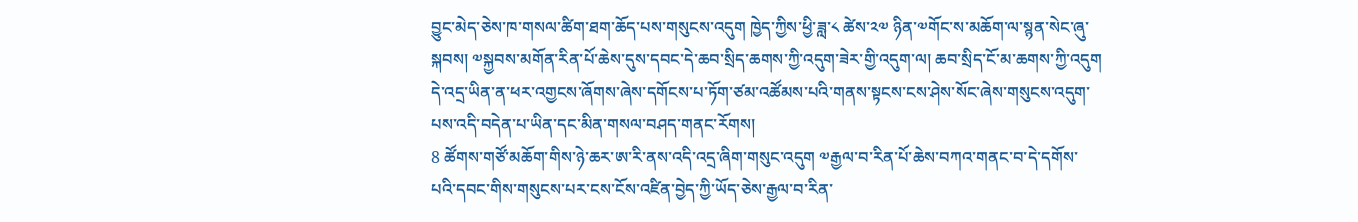བྱུང་མེད་ཅེས་ཁ་གསལ་ཚིག་ཐག་ཆོད་པས་གསུངས་འདུག ཁྱེད་ཀྱིས་ཕྱི་ཟླ་༨ ཚེས་༢༧ ཉིན་༧གོང་ས་མཆོག་ལ་སྙན་སེང་ཞུ་སྐབས། ༧སྐྱབས་མགོན་རིན་པོ་ཆེས་དུས་དབང་དེ་ཆབ་སྲིད་ཆགས་ཀྱི་འདུག་ཟེར་གྱི་འདུག་ལ། ཆབ་སྲིད་ངོ་མ་ཆགས་ཀྱི་འདུག དེ་འདྲ་ཡིན་ན་ཕར་འགྱངས་ཞོགས་ཞེས་དགོངས་པ་ཏོག་ཙམ་འཚོམས་པའི་གནས་སྟངས་ངས་ཤེས་སོང་ཞེས་གསུངས་འདུག་པས་འདི་བདེན་པ་ཡིན་དང་མིན་གསལ་བཤད་གནང་རོགས།
8 ཚོགས་གཙོ་མཆོག་གིས་ཉེ་ཆར་ཨ་རི་ནས་འདི་འདྲ་ཞིག་གསུང་འདུག ༧རྒྱལ་བ་རིན་པོ་ཆེས་བཀའ་གནང་བ་དེ་དགོས་པའི་དབང་གིས་གསུངས་པར་ངས་ངོས་འཛིན་བྱེད་ཀྱི་ཡོད་ཅེས་རྒྱལ་བ་རིན་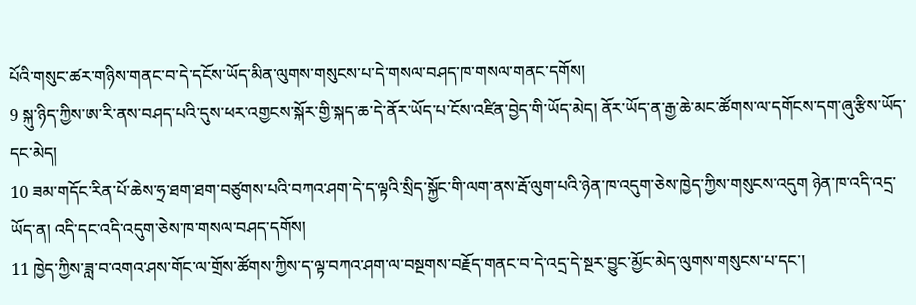པོའི་གསུང་ཚར་གཉིས་གནང་བ་དེ་དངོས་ཡོད་མིན་ལུགས་གསུངས་པ་དེ་གསལ་བཤད་ཁ་གསལ་གནང་དགོས།
9 སྐུ་ཉིད་ཀྱིས་ཨ་རི་ནས་བཤད་པའི་དུས་ཕར་འགྱངས་སྐོར་གྱི་སྐད་ཆ་དེ་ནོར་ཡོད་པ་ངོས་འཛིན་བྱེད་གི་ཡོད་མེད། ནོར་ཡོད་ན་རྒྱ་ཆེ་མང་ཚོགས་ལ་དགོངས་དག་ཞུ་རྩིས་ཡོད་དང་མེད།
10 ཟམ་གདོང་རིན་པོ་ཆེས་ཧྲ་ཐག་ཐག་བཙུགས་པའི་བཀའ་ཤག་དེ་ད་ལྟའི་སྲིད་སྐྱོང་གི་ལག་ནས་རྦོ་ལུག་པའི་ཉེན་ཁ་འདུག་ཅེས་ཁྱེད་ཀྱིས་གསུངས་འདུག ཉེན་ཁ་འདི་འདྲ་ཡོད་ན། འདི་དང་འདི་འདུག་ཅེས་ཁ་གསལ་བཤད་དགོས།
11 ཁྱེད་ཀྱིས་ཟླ་བ་འགའ་ཤས་གོང་ལ་གྲོས་ཚོགས་ཀྱིས་ད་ལྟ་བཀའ་ཤག་ལ་བསྔགས་བརྗོད་གནང་བ་དེ་འདྲ་དེ་སྔར་བྱུང་མྱོང་མེད་ལུགས་གསུངས་པ་དང་།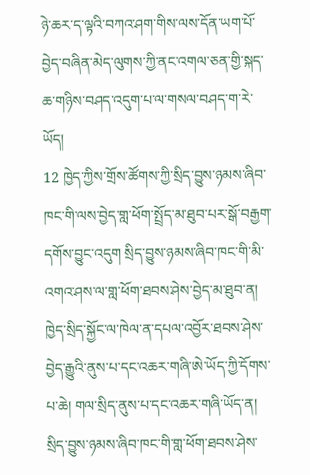ཉེ་ཆར་ད་ལྟའི་བཀའ་ཤག་གིས་ལས་དོན་ཡག་པོ་བྱེད་བཞིན་མེད་ལུགས་ཀྱི་ནང་འགལ་ཅན་གྱི་སྐད་ཆ་གཉིས་བཤད་འདུག་པ་ལ་གསལ་བཤད་ག་རེ་ཡོད།
12 ཁྱེད་ཀྱིས་གྲོས་ཚོགས་ཀྱི་སྲིད་བྱུས་ཉམས་ཞིབ་ཁང་གི་ལས་བྱེད་གླ་ཕོག་སྤྲོད་མ་ཐུབ་པར་སྒོ་བརྒྱག་དགོས་བྱུང་འདུག སྲིད་བྱུས་ཉམས་ཞིབ་ཁང་གི་མི་འགའ་ཤས་ལ་གླ་ཕོག་ཐབས་ཤེས་བྱེད་མ་ཐུབ་ན། ཁྱེད་སྲིད་སྐྱོང་ལ་ཁེལ་ན་དཔལ་འབྱོར་ཐབས་ཤེས་བྱེད་རྒྱུའི་ནུས་པ་དང་འཆར་གཞི་ཨེ་ཡོད་ཀྱི་དོགས་པ་ཆེ། གལ་སྲིད་ནུས་པ་དང་འཆར་གཞི་ཡོད་ན། སྲིད་བྱུས་ཉམས་ཞིབ་ཁང་གི་གླ་ཕོག་ཐབས་ཤེས་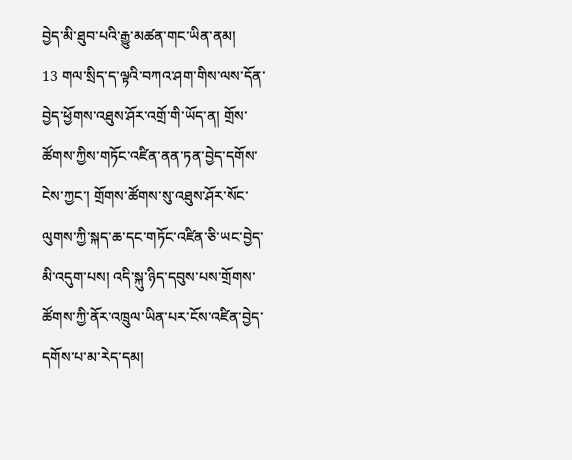བྱེད་མི་ཐུབ་པའི་རྒྱུ་མཚན་གང་ཡིན་ནམ།
13 གལ་སྲིད་ད་ལྟའི་བཀའ་ཤག་གིས་ལས་དོན་བྱེད་ཕྱོགས་འཐུས་ཤོར་འགྲོ་གི་ཡོད་ན། གྲོས་ཚོགས་ཀྱིས་གཏོང་འཛིན་ནན་ཏན་བྱེད་དགོས་ངེས་ཀྱང་། གྲོགས་ཚོགས་སུ་འཐུས་ཤོར་སོང་ལུགས་ཀྱི་སྐད་ཆ་དང་གཏོང་འཛིན་ཅི་ཡང་བྱེད་མི་འདུག་པས། འདི་སྐུ་ཉིད་དབུས་པས་གྲོགས་ཚོགས་ཀྱི་ནོར་འཁྲུལ་ཡིན་པར་ངོས་འཛིན་བྱེད་དགོས་པ་མ་རེད་དམ།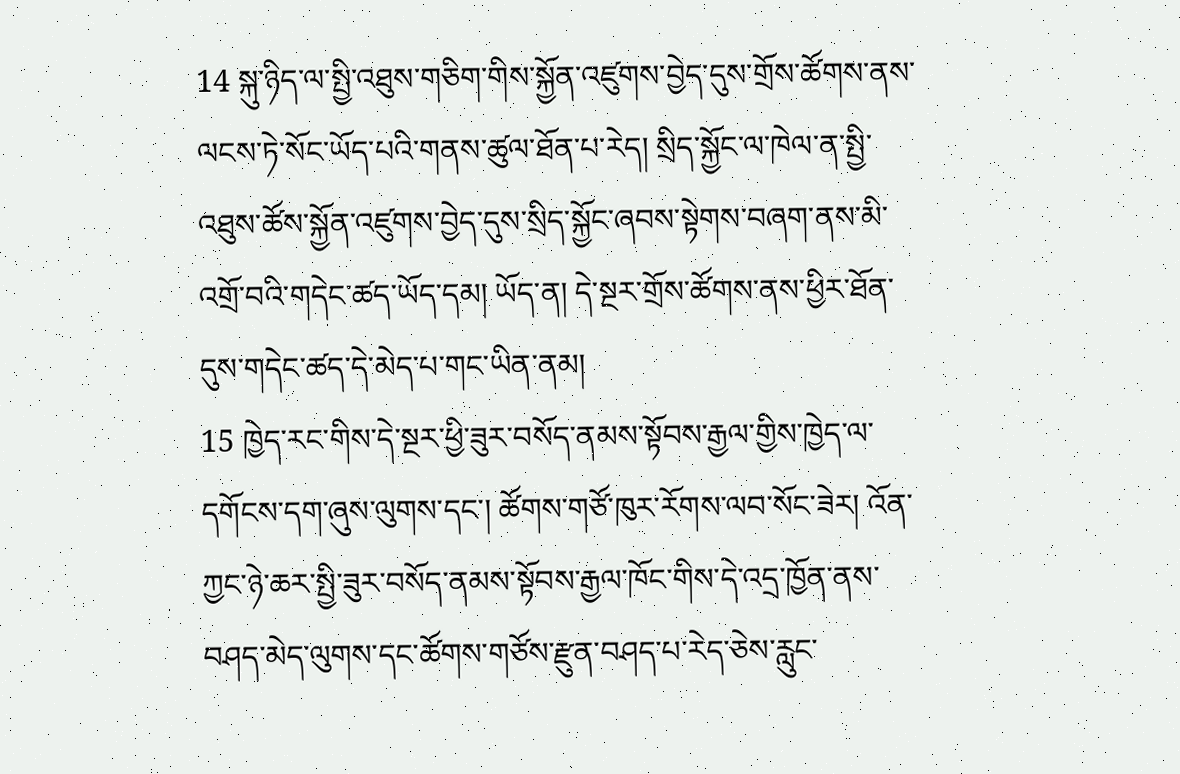14 སྐུ་ཉིད་ལ་སྤྱི་འཐུས་གཅིག་གིས་སྐྱོན་འཛུགས་བྱེད་དུས་གྲོས་ཚོགས་ནས་ལངས་ཏེ་སོང་ཡོད་པའི་གནས་ཚུལ་ཐོན་པ་རེད། སྲིད་སྐྱོང་ལ་ཁེལ་ན་སྤྱི་འཐུས་ཚོས་སྐྱོན་འཛུགས་བྱེད་དུས་སྲིད་སྐྱོང་ཞབས་སྟེགས་བཞག་ནས་མི་འགྲོ་བའི་གདེང་ཚད་ཡོད་དམ། ཡོད་ན། དེ་སྔར་གྲོས་ཚོགས་ནས་ཕྱིར་ཐོན་དུས་གདེང་ཚད་དེ་མེད་པ་གང་ཡིན་ནམ།
15 ཁྱེད་རང་གིས་དེ་སྔར་ཕྱི་ཟུར་བསོད་ནམས་སྟོབས་རྒྱལ་གྱིས་ཁྱེད་ལ་དགོངས་དག་ཞུས་ལུགས་དང་། ཚོགས་གཙོ་ཁུར་རོགས་ལབ་སོང་ཟེར། འོན་ཀྱང་ཉེ་ཆར་སྤྱི་ཟུར་བསོད་ནམས་སྟོབས་རྒྱལ་ཁོང་གིས་དེ་འདྲ་ཁྱོན་ནས་བཤད་མེད་ལུགས་དང་ཚོགས་གཙོས་རྫུན་བཤད་པ་རེད་ཅེས་རླུང་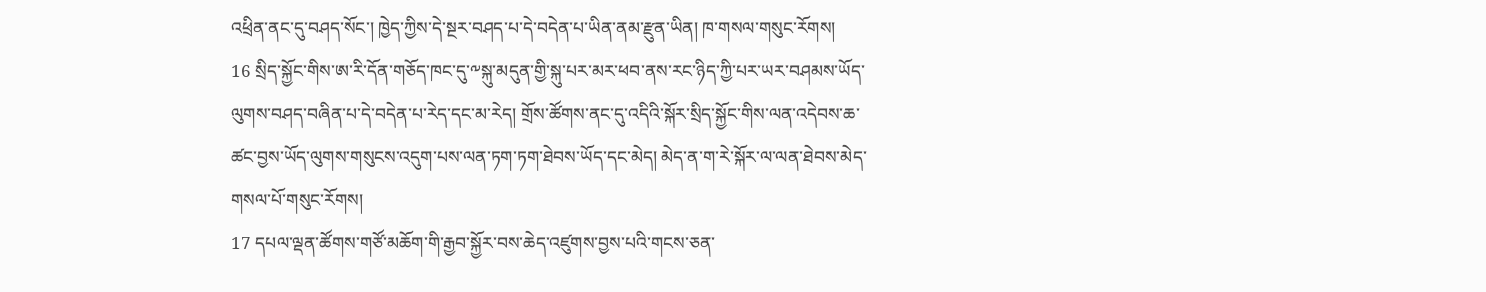འཕྲིན་ནང་དུ་བཤད་སོང་། ཁྱེད་ཀྱིས་དེ་སྔར་བཤད་པ་དེ་བདེན་པ་ཡིན་ནམ་རྫུན་ཡིན། ཁ་གསལ་གསུང་རོགས།
16 སྲིད་སྐྱོང་གིས་ཨ་རི་དོན་གཅོད་ཁང་དུ་༸སྐུ་མདུན་གྱི་སྐུ་པར་མར་ཕབ་ནས་རང་ཉིད་ཀྱི་པར་ཡར་བཤམས་ཡོད་ལུགས་བཤད་བཞིན་པ་དེ་བདེན་པ་རེད་དང་མ་རེད། གྲོས་ཚོགས་ནང་དུ་འདིའི་སྐོར་སྲིད་སྐྱོང་གིས་ལན་འདེབས་ཆ་ཚང་བྱས་ཡོད་ལུགས་གསུངས་འདུག་པས་ལན་ཏག་ཏག་ཐེབས་ཡོད་དང་མེད། མེད་ན་ག་རེ་སྐོར་ལ་ལན་ཐེབས་མེད་གསལ་པོ་གསུང་རོགས།
17 དཔལ་ལྡན་ཚོགས་གཙོ་མཆོག་གི་རྒྱབ་སྐྱོར་བས་ཆེད་འཛུགས་བྱས་པའི་གངས་ཅན་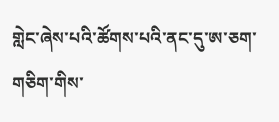གླེང་ཞེས་པའི་ཚོགས་པའི་ནང་དུ་ཨ་ཅག་གཅིག་གིས་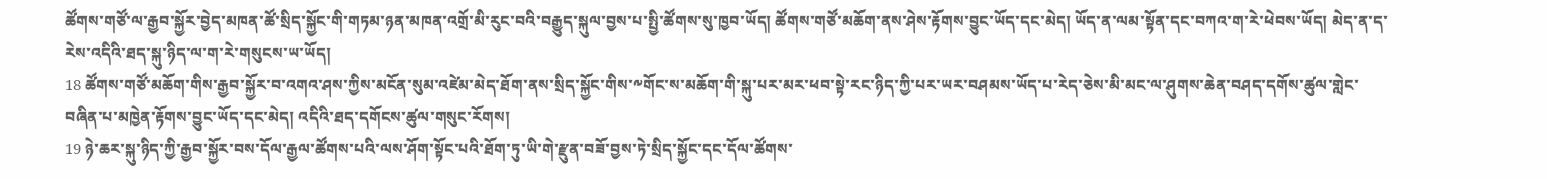ཚོགས་གཙོ་ལ་རྒྱབ་སྐྱོར་བྱེད་མཁན་ཚོ་སྲིད་སྐྱོང་གི་གཏམ་ཉན་མཁན་འགྲོ་མི་རུང་བའི་བརྒྱུད་སྐུལ་བྱས་པ་སྤྱི་ཚོགས་སུ་ཁྱབ་ཡོད། ཚོགས་གཙོ་མཆོག་ནས་ཤེས་རྟོགས་བྱུང་ཡོད་དང་མེད། ཡོད་ན་ལམ་སྟོན་དང་བཀའ་ག་རེ་ཕེབས་ཡོད། མེད་ན་ད་རེས་འདིའི་ཐད་སྐུ་ཉིད་ལ་ག་རེ་གསུངས་ཡ་ཡོད།
18 ཚོགས་གཙོ་མཆོག་གིས་རྒྱབ་སྐྱོར་བ་འགའ་ཤས་ཀྱིས་མངོན་སུམ་འཛེམ་མེད་ཐོག་ནས་སྲིད་སྐྱོང་གིས་༸གོང་ས་མཆོག་གི་སྐུ་པར་མར་ཕབ་སྟེ་རང་ཉིད་ཀྱི་པར་ཡར་བཤམས་ཡོད་པ་རེད་ཅེས་མི་མང་ལ་ཤུགས་ཆེན་བཤད་དགོས་ཚུལ་གླེང་བཞིན་པ་མཁྱེན་རྟོགས་བྱུང་ཡོད་དང་མེད། འདིའི་ཐད་དགོངས་ཚུལ་གསུང་རོགས།
19 ཉེ་ཆར་སྐུ་ཉིད་ཀྱི་རྒྱབ་སྐྱོར་བས་དོལ་རྒྱལ་ཚོགས་པའི་ལས་ཤོག་སྟོང་པའི་ཐོག་ཏུ་ཡི་གེ་རྫུན་བཟོ་བྱས་ཏེ་སྲིད་སྐྱོང་དང་དོལ་ཚོགས་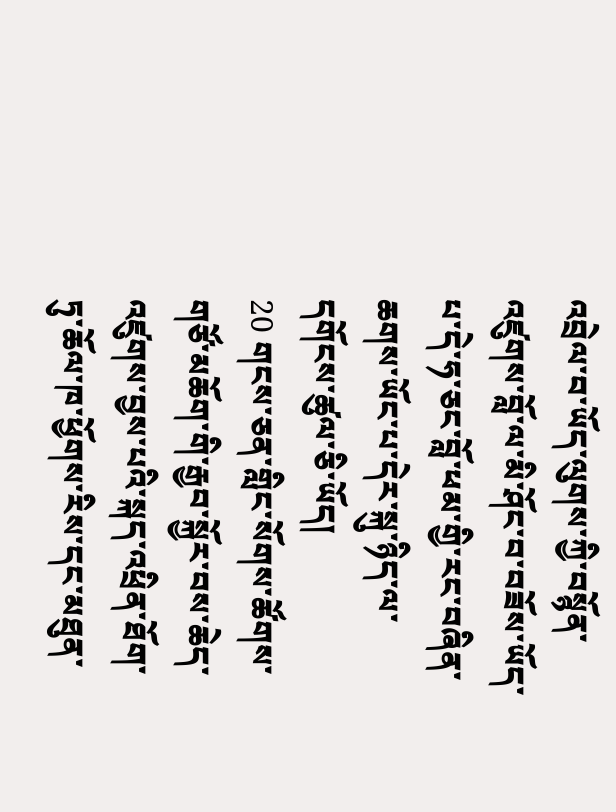འབྲེལ་བ་ཡོད་ལུགས་ཀྱི་བསྙོན་འཛུགས་བློ་ལ་མི་ཤོང་བ་བཟོས་ཡོད་པ་དེ་ཧ་ཅང་བློ་ཕམ་གྱི་རང་བཞིན་ཆགས་ཡོང་པ་དེར་སྐུ་ཉིད་ལ་དགོངས་ཚུལ་ཅི་ཡོད།
20 གངས་ཅན་གླིང་སོགས་ཚོགས་གཙོ་མཆོག་གི་རྒྱབ་སྐྱོར་བས་ཆེད་འཛུགས་བྱས་པའི་སྐད་འཕྲིན་ཐོག་ཏུ་ཆོལ་ཁ་ཕྱོགས་རིས་དང་མཐུན་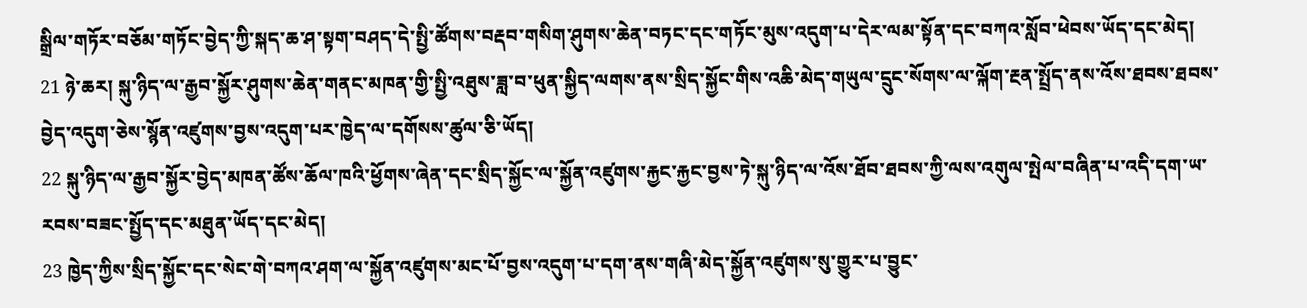སྒྲིལ་གཏོར་བཅོམ་གཏོང་བྱེད་ཀྱི་སྐད་ཆ་ཤ་སྟག་བཤད་དེ་སྤྱི་ཚོགས་བརྡབ་གསིག་ཤུགས་ཆེན་བཏང་དང་གཏོང་མུས་འདུག་པ་དེར་ལམ་སྟོན་དང་བཀའ་སློབ་ཕེབས་ཡོད་དང་མེད།
21 ཉེ་ཆར། སྐུ་ཉིད་ལ་རྒྱབ་སྐྱོར་ཤུགས་ཆེན་གནང་མཁན་གྱི་སྤྱི་འཐུས་ཟླ་བ་ཕུན་སྐྱིད་ལགས་ནས་སྲིད་སྐྱོང་གིས་འཆི་མེད་གཡུལ་དྲུང་སོགས་ལ་ལྐོག་རྔན་སྤྲོད་ནས་འོས་ཐབས་ཐབས་བྱེད་འདུག་ཅེས་སྙོན་འཛུགས་བྱས་འདུག་པར་ཁྱེད་ལ་དགོསས་ཚུལ་ཅི་ཡོད།
22 སྐུ་ཉིད་ལ་རྒྱབ་སྐྱོར་བྱེད་མཁན་ཚོས་ཆོལ་ཁའི་ཕྱོགས་ཞེན་དང་སྲིད་སྐྱོང་ལ་སྐྱོན་འཛུགས་རྐྱང་རྐྱང་བྱས་ཏེ་སྐུ་ཉིད་ལ་འོས་ཐོབ་ཐབས་ཀྱི་ལས་འགུལ་སྤེལ་བཞིན་པ་འདི་དག་ཡ་རབས་བཟང་སྤྱོད་དང་མཐུན་ཡོད་དང་མེད།
23 ཁྱེད་ཀྱིས་སྲིད་སྐྱོང་དང་སེང་གེ་བཀའ་ཤག་ལ་སྐྱོན་འཛུགས་མང་པོ་བྱས་འདུག་པ་དག་ནས་གཞི་མེད་སྐྱོན་འཛུགས་སུ་གྱུར་པ་བྱུང་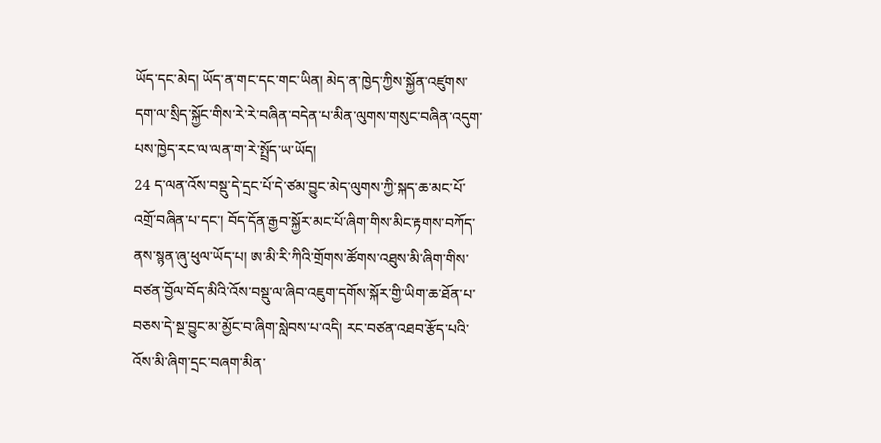ཡོད་དང་མེད། ཡོད་ན་གང་དང་གང་ཡིན། མེད་ན་ཁྱེད་ཀྱིས་སྐྱོན་འཛུགས་དག་ལ་སྲིད་སྐྱོང་གིས་རེ་རེ་བཞིན་བདེན་པ་མིན་ལུགས་གསུང་བཞིན་འདུག་པས་ཁྱེད་རང་ལ་ལན་ག་རེ་སྤྲོད་ཡ་ཡོད།
24 ད་ལན་འོས་བསྡུ་དེ་དྲང་པོ་དེ་ཙམ་བྱུང་མེད་ལུགས་ཀྱི་སྐད་ཆ་མང་པོ་འགྲོ་བཞིན་པ་དང་། བོད་དོན་རྒྱབ་སྐྱོར་མང་པོ་ཞིག་གིས་མིང་རྟགས་བཀོད་ནས་སྙན་ཞུ་ཕུལ་ཡོད་པ། ཨ་མི་རི་ཀིའི་གྲོགས་ཚོགས་འཐུས་མི་ཞིག་གིས་བཙན་བྱོལ་བོད་མིའི་འོས་བསྡུ་ལ་ཞིབ་འཇུག་དགོས་སྐོར་གྱི་ཡིག་ཆ་ཐོན་པ་བཅས་དེ་སྔ་བྱུང་མ་མྱོང་བ་ཞིག་སླེབས་པ་འདི། རང་བཙན་འཐབ་རྩོད་པའི་འོས་མི་ཞིག་དྲང་བཞག་མིན་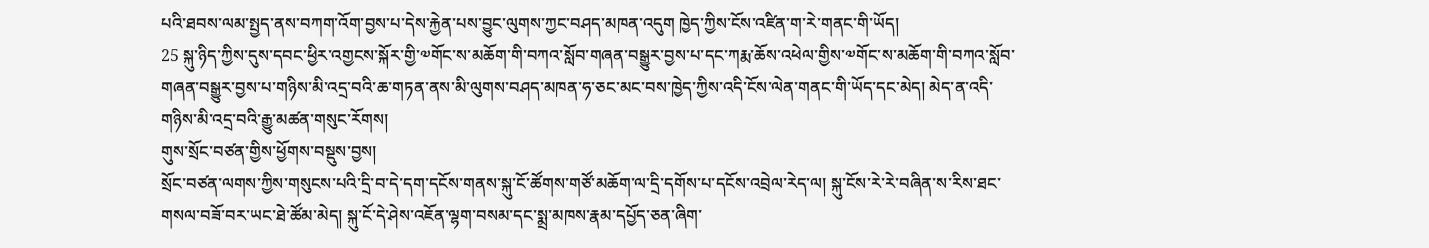པའི་ཐབས་ལམ་སྤྱད་ནས་བཀག་འོག་བྱས་པ་དེས་རྐྱེན་པས་བྱུང་ལུགས་ཀྱང་བཤད་མཁན་འདུག ཁྱེད་ཀྱིས་ངོས་འཛིན་ག་རེ་གནང་གི་ཡོད།
25 སྐུ་ཉིད་ཀྱིས་དུས་དབང་ཕྱིར་འགྱངས་སྐོར་གྱི་༧གོང་ས་མཆོག་གི་བཀའ་སློབ་གཞན་བསྒྱུར་བྱས་པ་དང་ཀརྨ་ཆོས་འཕེལ་གྱིས་༧གོང་ས་མཆོག་གི་བཀའ་སློབ་གཞན་བསྒྱུར་བྱས་པ་གཉིས་མི་འདྲ་བའི་ཆ་གཏན་ནས་མི་ལུགས་བཤད་མཁན་ཧ་ཅང་མང་བས་ཁྱེད་ཀྱིས་འདི་ངོས་ལེན་གནང་གི་ཡོད་དང་མེད། མེད་ན་འདི་གཉིས་མི་འདྲ་བའི་རྒྱུ་མཚན་གསུང་རོགས།
གུས་སྲོང་བཙན་གྱིས་ཕྱོགས་བསྡུས་བྱས།
སྲོང་བཙན་ལགས་ཀྱིས་གསུངས་པའི་དྲི་བ་དེ་དག་དངོས་གནས་སྐུ་ངོ་ཚོགས་གཙོ་མཆོག་ལ་དྲི་དགོས་པ་དངོས་འབྲེལ་རེད་ལ། སྐུ་ངོས་རེ་རེ་བཞིན་ས་རིས་ཐང་གསལ་བཟོ་བར་ཡང་ཐེ་ཚོམ་མེད། སྐུ་ངོ་དེ་ཤེས་འཇོན་ལྷག་བསམ་དང་སྨྲ་མཁས་རྣམ་དཔྱོད་ཅན་ཞིག་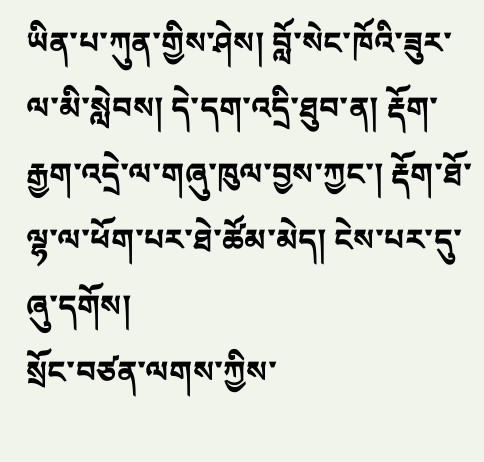ཡིན་པ་ཀུན་གྱིས་ཤེས། བློ་སེང་ཁོའི་ཟུར་ལ་མི་སླེབས། དེ་དག་འདྲི་ཐུབ་ན། རྡོག་རྒྱག་འདྲེ་ལ་གཞུ་ཁུལ་བྱས་ཀྱང་། རྡོག་ཐོ་ལྷ་ལ་ཕོག་པར་ཐེ་ཚོམ་མེད། ངེས་པར་དུ་ཞུ་དགོས།
སྲོང་བཙན་ལགས་ཀྱིས་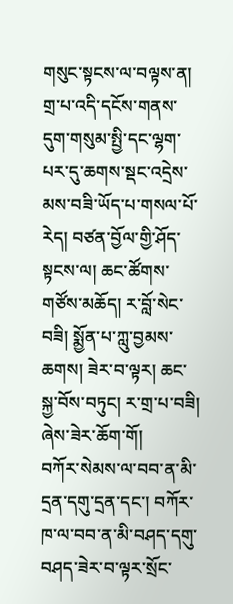གསུང་སྟངས་ལ་བལྟས་ན། གྲ་པ་འདི་དངོས་གནས་དུག་གསུམ་སྤྱི་དང་ལྷག་པར་དུ་ཆགས་སྡང་འདྲེས་མས་བཟི་ཡོད་པ་གསལ་པོ་རེད། བཙན་བྱོལ་གྱི་ཤོད་སྟངས་ལ། ཆང་ཚོགས་གཙོས་མཆོད། ར་བློ་སེང་བཟི། སྨྱོན་པ་ཀླུ་བྱམས་ཆགས། ཟེར་བ་ལྟར། ཆང་སྐྱ་བོས་བཏུང། ར་གྲ་པ་བཟི། ཞེས་ཟེར་ཆོག་གོ།
བཀོར་སེམས་ལ་བབ་ན་མི་དྲན་དགུ་དྲན་དང་། བཀོར་ཁ་ལ་བབ་ན་མི་བཤད་དགུ་བཤད་ཟེར་བ་ལྟར་སྲོང་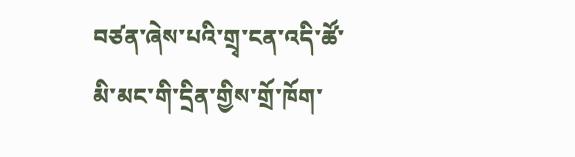བཙན་ཞེས་པའི་གྲྭ་ངན་འདི་ཚོ་མི་མང་གི་དྲིན་གྱིས་གྲོ་ཁོག་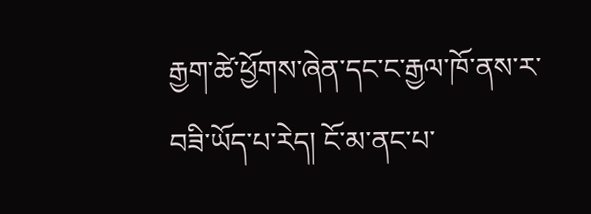རྒྱག་ཚེ་ཕྱོགས་ཞེན་དང་ང་རྒྱལ་ཁོ་ནས་ར་བཟི་ཡོད་པ་རེད། ངོ་མ་ནང་པ་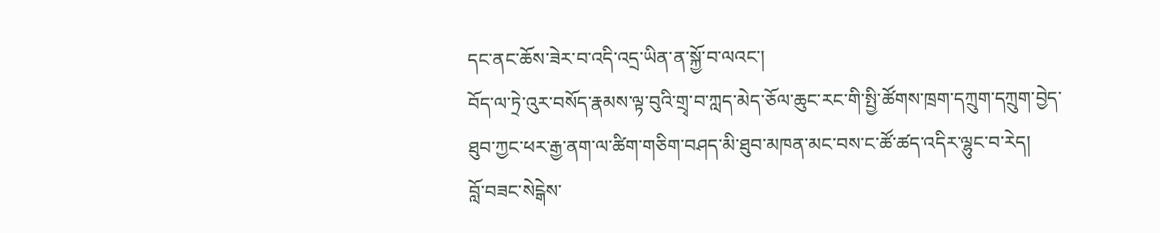དང་ནང་ཆོས་ཟེར་བ་འདི་འདྲ་ཡིན་ན་སྐྱོ་བ་ལའང་།
བོད་ལ་ཏྲེ་འུར་བསོད་རྣམས་ལྟ་བུའི་གྲྭ་བ་ཀླད་མེད་ཅོལ་ཆུང་རང་གི་སྤྱི་ཚོགས་ཁྲག་དཀྲུག་དཀྲུག་བྱེད་ཐུབ་ཀྱང་ཕར་རྒྱ་ནག་ལ་ཚིག་གཅིག་བཤད་མི་ཐུབ་མཁན་མང་བས་ང་ཚོ་ཚད་འདིར་ལྷུང་བ་རེད།
བློ་བཟང་སེངྒེས་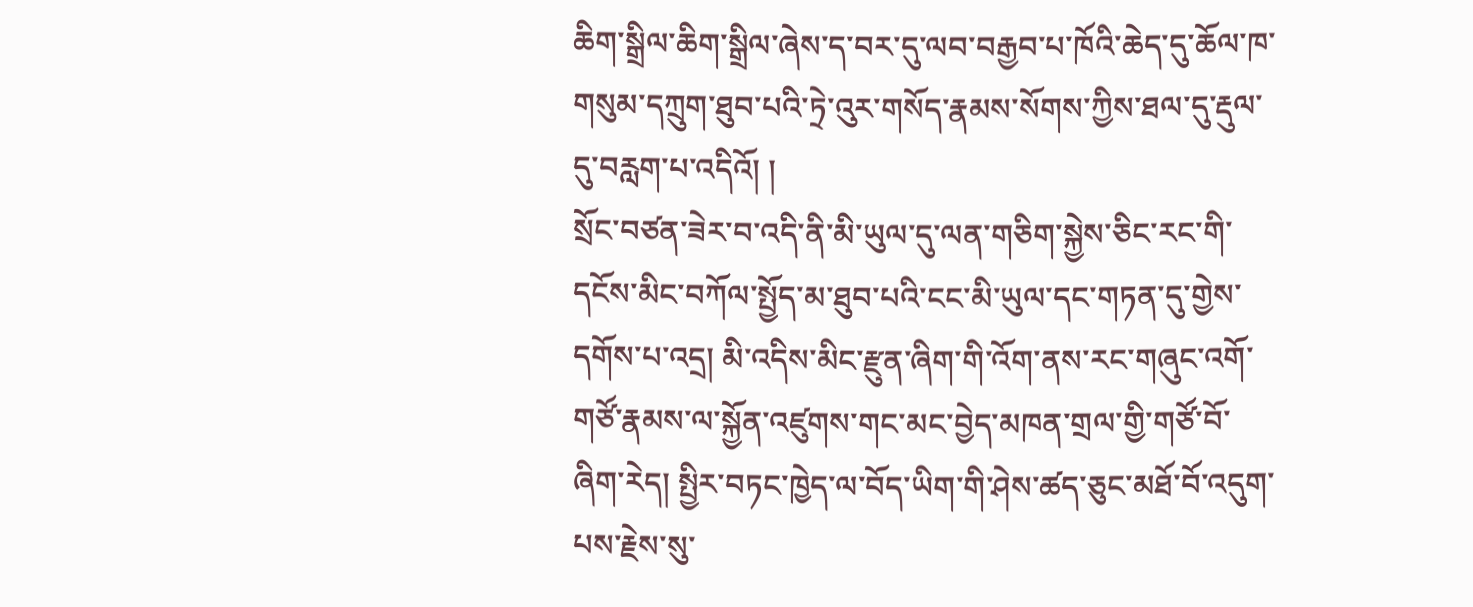ཆིག་སྒྲིལ་ཆིག་སྒྲིལ་ཞེས་ད་བར་དུ་ལབ་བརྒྱབ་པ་ཁོའི་ཆེད་དུ་ཆོལ་ཁ་གསུམ་དཀྲུག་ཐུབ་པའི་ཏྲེ་འུར་གསོད་རྣམས་སོགས་ཀྱིས་ཐལ་དུ་རྡུལ་དུ་བརླག་པ་འདིའོ། །
སྲོང་བཙན་ཟེར་བ་འདི་ནི་མི་ཡུལ་དུ་ལན་གཅིག་སྐྱེས་ཅིང་རང་གི་དངོས་མིང་བཀོལ་སྤྱོད་མ་ཐུབ་པའི་ངང་མི་ཡུལ་དང་གཏན་དུ་གྱེས་དགོས་པ་འདྲ། མི་འདིས་མིང་རྫུན་ཞིག་གི་འོག་ནས་རང་གཞུང་འགོ་གཙོ་རྣམས་ལ་སྐྱོན་འཛུགས་གང་མང་བྱེད་མཁན་གྲལ་གྱི་གཙོ་བོ་ཞིག་རེད། སྤྱིར་བཏང་ཁྱེད་ལ་བོད་ཡིག་གི་ཤེས་ཚད་ཅུང་མཐོ་བོ་འདུག་པས་རྗེས་སུ་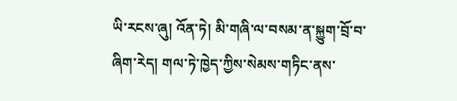ཡི་རངས་ཞུ། འོན་ཏེ། མི་གཞི་ལ་བསམ་ན་སྐྱུག་བྲོ་བ་ཞིག་རེད། གལ་ཏེ་ཁྱེད་ཀྱིས་སེམས་གཏིང་ནས་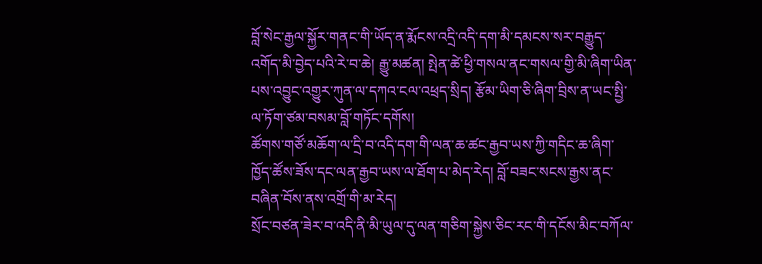བློ་སེང་རྒྱལ་སྐྱོར་གནང་གི་ཡོད་ན་རྨོངས་འདྲི་འདི་དག་མི་དམངས་སར་བརྒྱུད་འགོད་མི་བྱེད་པའི་རེ་བ་ཆེ། རྒྱུ་མཚན། སྤེན་ཚེ་ཕྱི་གསལ་ནང་གསལ་གྱི་མི་ཞིག་ཡིན་པས་འབྱུང་འགྱུར་ཀུན་ལ་དཀའ་ངལ་འཕྲད་སྲིད། རྩོམ་ཡིག་ཅི་ཞིག་བྲིས་ན་ཡང་སྤྱི་ལ་ཏོག་ཙམ་བསམ་བློ་གཏོང་དགོས།
ཚོགས་གཙོ་མཆོག་ལ་དྲི་བ་འདི་དག་གི་ལན་ཆ་ཚང་རྒྱབ་ཡས་ཀྱི་གདིང་ཆ་ཞིག་ཁྱོད་ཚོས་ཟོས་དང་ལན་རྒྱབ་ཡས་ལ་ཐོག་པ་མེད་རེད། བློ་བཟང་སངས་རྒྱས་ནང་བཞིན་བོས་ནས་འགྲོ་གི་མ་རེད།
སྲོང་བཙན་ཟེར་བ་འདི་ནི་མི་ཡུལ་དུ་ལན་གཅིག་སྐྱེས་ཅིང་རང་གི་དངོས་མིང་བཀོལ་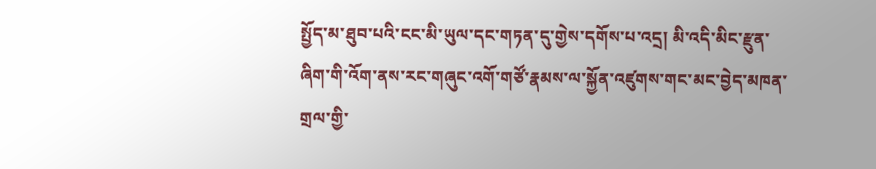སྤྱོད་མ་ཐུབ་པའི་ངང་མི་ཡུལ་དང་གཏན་དུ་གྱེས་དགོས་པ་འདྲ། མི་འདི་མིང་རྫུན་ཞིག་གི་འོག་ནས་རང་གཞུང་འགོ་གཙོ་རྣམས་ལ་སྐྱོན་འཛུགས་གང་མང་བྱེད་མཁན་གྲལ་གྱི་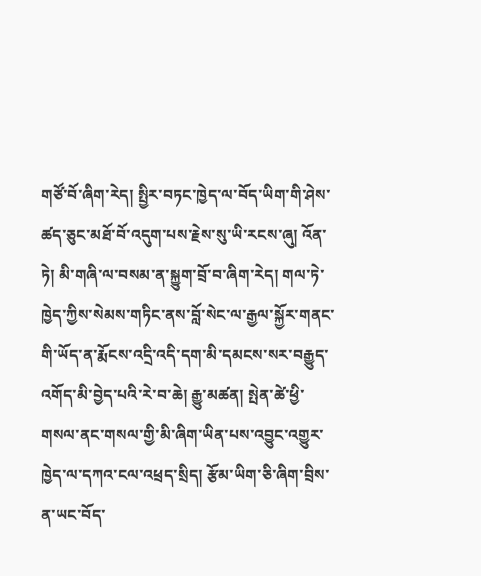གཙོ་བོ་ཞིག་རེད། སྤྱིར་བཏང་ཁྱེད་ལ་བོད་ཡིག་གི་ཤེས་ཚད་ཅུང་མཐོ་བོ་འདུག་པས་རྗེས་སུ་ཡི་རངས་ཞུ། འོན་ཏེ། མི་གཞི་ལ་བསམ་ན་སྐྱུག་བྲོ་བ་ཞིག་རེད། གལ་ཏེ་ཁྱེད་ཀྱིས་སེམས་གཏིང་ནས་བློ་སེང་ལ་རྒྱལ་སྐྱོར་གནང་གི་ཡོད་ན་རྨོངས་འདྲི་འདི་དག་མི་དམངས་སར་བརྒྱུད་འགོད་མི་བྱེད་པའི་རེ་བ་ཆེ། རྒྱུ་མཚན། སྤེན་ཚེ་ཕྱི་གསལ་ནང་གསལ་གྱི་མི་ཞིག་ཡིན་པས་འབྱུང་འགྱུར་ཁྱེད་ལ་དཀའ་ངལ་འཕྲད་སྲིད། རྩོམ་ཡིག་ཅི་ཞིག་བྲིས་ན་ཡང་བོད་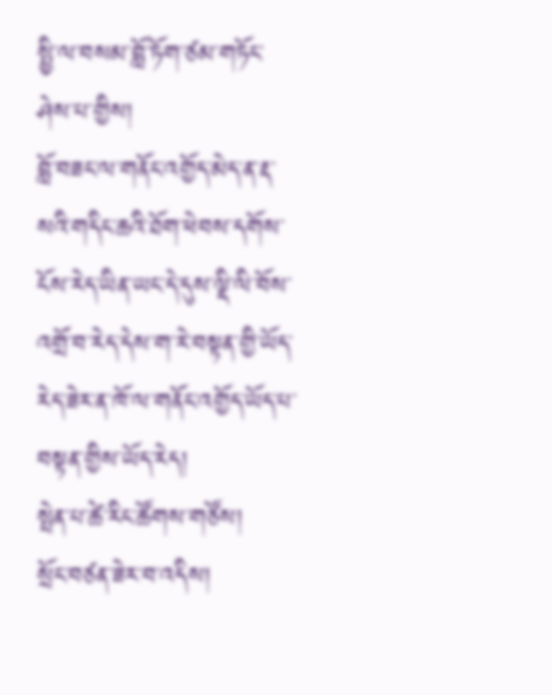སྤྱི་ལ་བསམ་བློ་ཏོག་ཙམ་གཏོང་ཤེས་པ་གྱིས།
བློ་བཟང་ལ་གནོང་འགྱོད་མེད་ན་རྡ་སའི་གདིང་ཆའི་ཐོག་ཕེབས་དགོས་ངོས་རེད་ཡིན་ཡང་དེ་དུས་ལྡི་ལི་བོས་འགྲོ་བ་རེད་དེས་ག་རེ་བསྟན་གྱི་ཡོད་རེད་ཟེར་ན་ཁོ་ལ་གནོང་འགྱོད་ཡོད་པ་བསྟན་གྱིས་ཡོད་རེད།
སྤེན་པ་ཚེ་རིང་ཚོགས་གཙོས།
སྲོང་བཙན་ཟེར་བ་འདིས།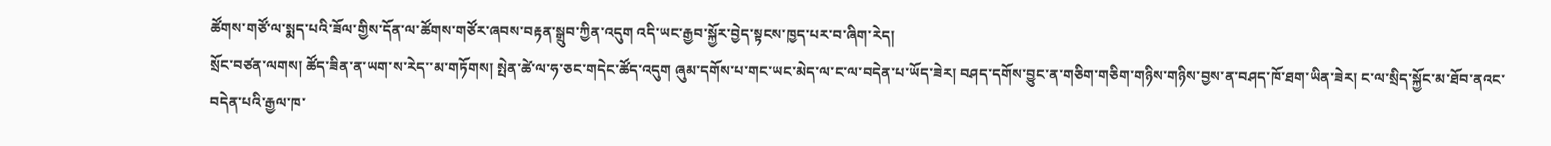ཚོགས་གཙོ་ལ་སྨད་པའི་ཟོལ་གྱིས་དོན་ལ་ཚོགས་གཙོར་ཞབས་བརྟན་སྒྲུབ་ཀྱིན་འདུག འདི་ཡང་རྒྱབ་སྐྱོར་བྱེད་སྟངས་ཁྱད་པར་བ་ཞིག་རེད།
སྲོང་བཙན་ལགས། ཚོད་ཟིན་ན་ཡག་ས་རེད་་མ་གཏོགས། སྤེན་ཚེ་ལ་ཧ་ཅང་གདེང་ཚོད་འདུག ཞུམ་དགོས་པ་གང་ཡང་མེད་ལ་ང་ལ་བདེན་པ་ཡོད་ཟེར། བཤད་དགོས་བྱུང་ན་གཅིག་གཅིག་གཉིས་གཉིས་བྱས་ན་བཤད་ཁོ་ཐག་ཡིན་ཟེར། ང་ལ་སྲིད་སྐྱོང་མ་ཐོབ་ནའང་བདེན་པའི་རྒྱལ་ཁ་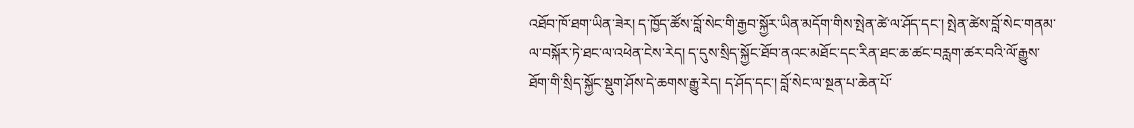འཐོབ་ཁོ་ཐག་ཡིན་ཟེར། ད་ཁྱོད་ཚོས་བློ་སེང་གི་རྒྱབ་སྐྱོར་ཡིན་མདོག་གིས་སྤེན་ཚེ་ལ་ཤོད་དང་། སྤེན་ཚེས་བློ་སེང་གནམ་ལ་བསྐོར་ཏེ་ཐང་ལ་འཕེན་ངེས་རེད། ད་དུས་སྲིད་སྐྱོང་ཐོབ་ནའང་མཐོང་དང་རིན་ཐང་ཆ་ཚང་བརླག་ཚར་བའི་ལོ་རྒྱུས་ཐོག་གི་སྲིད་སྐྱོང་སྡུག་ཤོས་དེ་ཆགས་རྒྱུ་རེད། ད་ཤོད་དང་། བློ་སེང་ལ་སྔན་པ་ཆེན་པོ་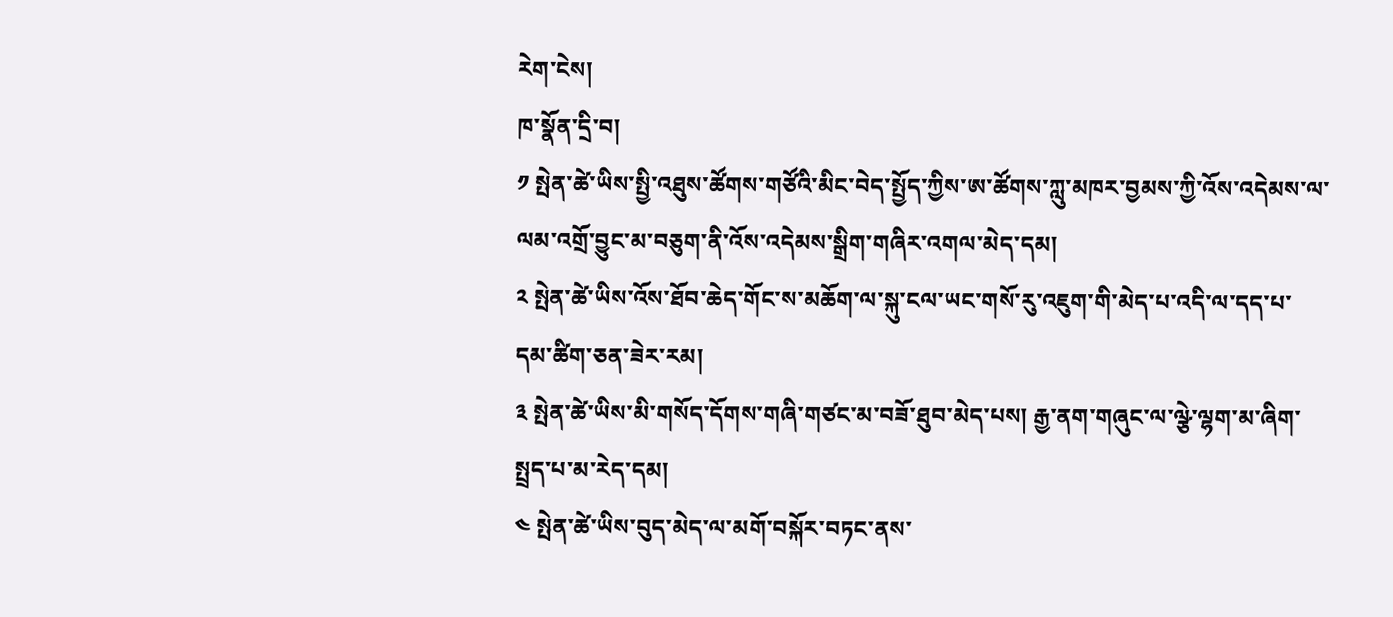རེག་ངེས།
ཁ་སྣོན་དྲི་བ།
༡ སྤེན་ཚེ་ཡིས་སྤྱི་འཐུས་ཚོགས་གཙོའི་མིང་བེད་སྤྱོད་ཀྱིས་ཨ་ཚོགས་ཀླུ་མཁར་བྱམས་ཀྱི་འོས་འདེམས་ལ་ལམ་འགྲོ་བྱུང་མ་བཅུག་ནི་འོས་འདེམས་སྒྲིག་གཞིར་འགལ་མེད་དམ།
༢ སྤེན་ཚེ་ཡིས་འོས་ཐོབ་ཆེད་གོང་ས་མཆོག་ལ་སྐུ་ངལ་ཡང་གསོ་རུ་འཇུག་གི་མེད་པ་འདི་ལ་དད་པ་དམ་ཚིག་ཅན་ཟེར་རམ།
༣ སྤེན་ཚེ་ཡིས་མི་གསོད་དོགས་གཞི་གཙང་མ་བཟོ་ཐུབ་མེད་པས། རྒྱ་ནག་གཞུང་ལ་ལྩེ་ལྷག་མ་ཞིག་སྤྲད་པ་མ་རེད་དམ།
༤ སྤེན་ཚེ་ཡིས་བུད་མེད་ལ་མགོ་བསྐོར་བཏང་ནས་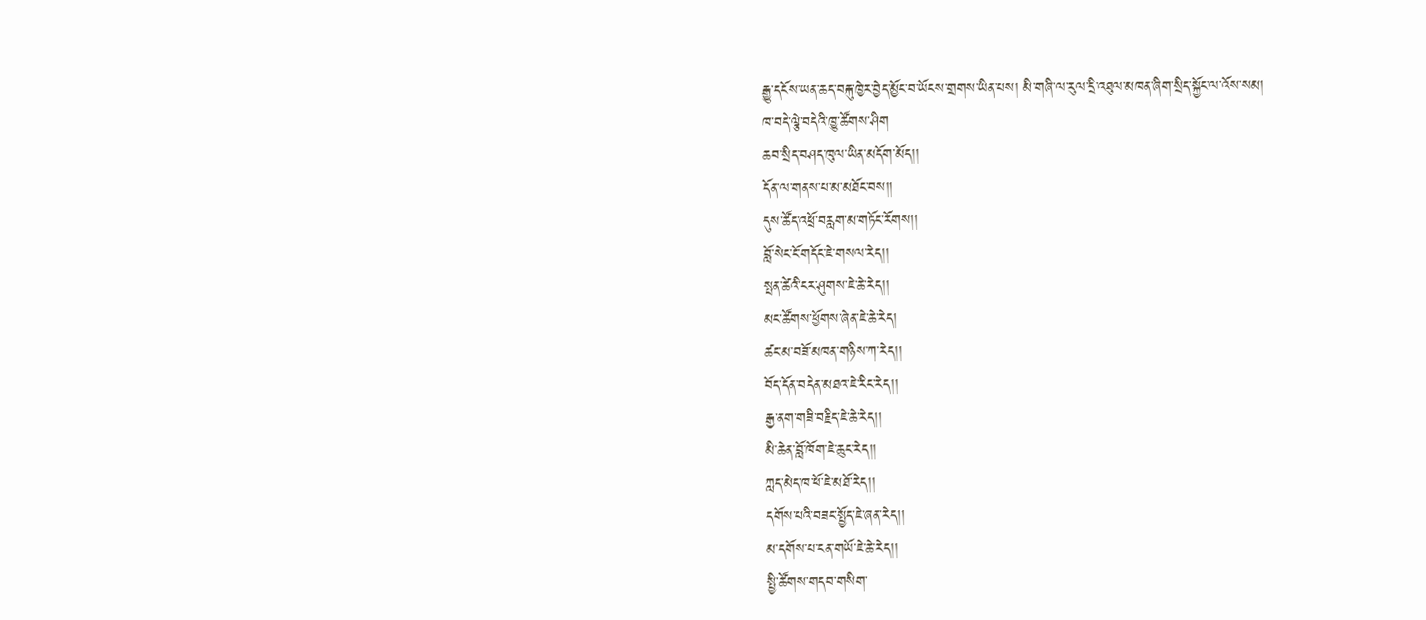རྒྱུ་དངོས་ཡན་ཆད་བརྐུ་ཁྱེར་བྱེད་མྱོང་བ་ཡོངས་གྲགས་ཡིན་པས། མི་གཞི་ལ་རུལ་དྲི་འཐུལ་མཁན་ཞིག་སྲིད་སྐྱོང་ལ་འོས་སམ།
ཁ་བདེ་ལྕེ་བདེའི་ཁྱུ་ཚོགས་ཤིག
ཆབ་སྲིད་བཤད་ཁུལ་ཡིན་མདོག་མོད།།
དོན་ལ་གནས་པ་མ་མཐོང་བས།།
དུས་ཚོད་འཕྲོ་བརླག་མ་གཏོང་རོགས།།
བློ་སེང་ངོ་གདོང་ཇེ་གསལ་རེད།།
སྤན་ཚེའི་ངར་ཤུགས་ཇེ་ཆེ་རེད།།
མང་ཚོགས་ཕྱོགས་ཞེན་ཇེ་ཆེ་རེད།
ཚང་མ་བཟོ་མཁན་གཉིས་ཀ་རེད།།
བོད་དོན་བདེན་མཐའ་ཇེ་རིང་རེད།།
རྒྱ་ནག་གཟི་བརྗིད་ཇེ་ཆེ་རེད།།
མི་ཆེན་བློ་ཁོག་ཇེ་ཆུང་རེད།།
ཀླད་མེད་ཁ་ཕོ་ཇེ་མཐོ་རེད།།
དགོས་པའི་བཟང་སྤྱོད་ཇེ་ཞན་རེད།།
མ་དགོས་པ་ངན་གཡོ་ཇེ་ཆེ་རེད།།
སྤྱི་ཚོགས་གདབ་གསིག་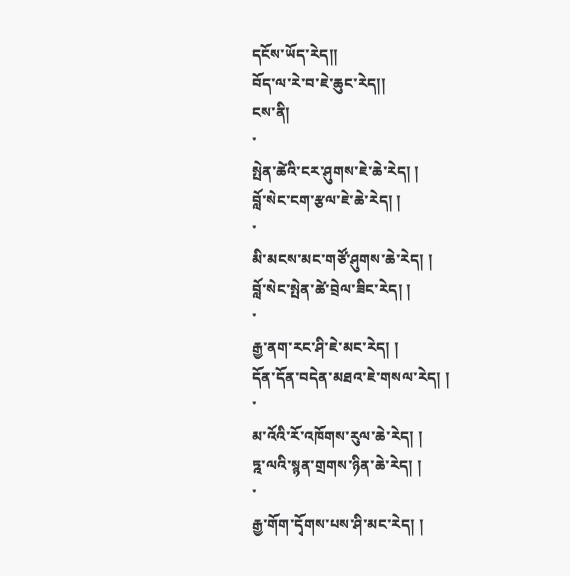དངོས་ཡོད་རེད།།
བོད་ལ་རེ་བ་ཇེ་ཆུང་རེད།།
ངས་ནི།
་
སྤེན་ཚེའི་ངར་ཤུགས་ཇེ་ཆེ་རེད། །
བློ་སེང་ངག་རྩལ་ཇེ་ཆེ་རེད། །
་
མི་མངས་མང་གཙོ་ཤུགས་ཆེ་རེད། །
བློ་སེང་སྤེན་ཚེ་བྲེལ་ཟིང་རེད། །
་
རྒྱ་ནག་རང་ཤི་ཇེ་མང་རེད། །
དོན་དོན་བདེན་མཐའ་ཇེ་གསལ་རེད། །
་
མ་འོའི་རོ་འཁོགས་རུལ་ཆེ་རེད། །
ཏྰ་ལའི་སྙན་གྲགས་ཉིན་ཆེ་རེད། །
་
རྒྱ་གོག་དྭོགས་པས་ཤི་མང་རེད། །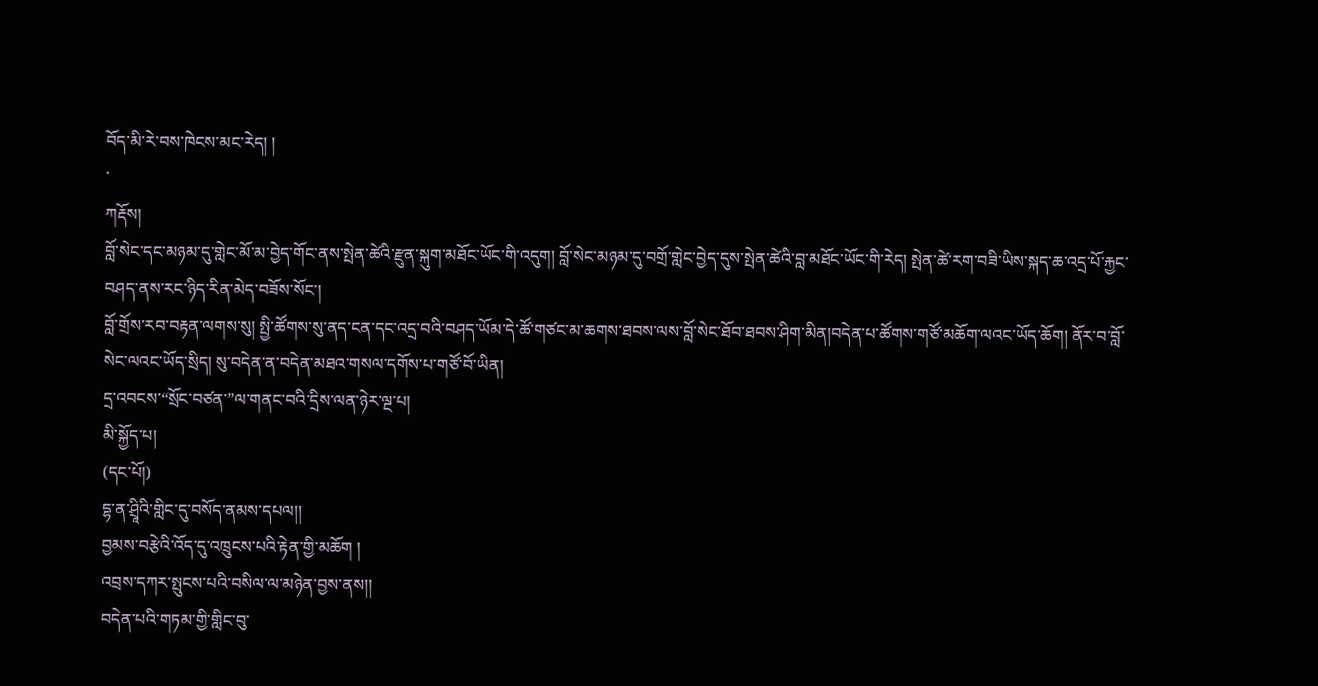བོད་མི་རེ་བས་ཁེངས་མང་རེད། །
་
ཀརྡོས།
བློ་སེང་དང་མཉམ་དུ་གླེང་མོ་མ་བྱེད་གོང་ནས་སྤེན་ཚེའི་རྫུན་སྐུག་མཐོང་ཡོང་གི་འདུག། བློ་སེང་མཉམ་དུ་བགྲོ་གླེང་བྱེད་དུས་སྤེན་ཚེའི་བླ་མཐོང་ཡོང་གི་རེད། སྤེན་ཚེ་རག་བཟི་ཡིས་སྐད་ཆ་འདྲ་པོ་རྐྱང་བཤད་ནས་རང་ཉིད་རིན་མེད་བཟོས་སོང་།
བློ་གྲོས་རབ་བརྟན་ལགས་སུ། སྤྱི་ཚོགས་སུ་ནད་ངན་དང་འདྲ་བའི་བཤད་ཡོམ་དེ་ཚོ་གཙང་མ་ཆགས་ཐབས་ལས་བློ་སེང་ཐོབ་ཐབས་ཤིག་མིན།བདེན་པ་ཚོགས་གཙོ་མཆོག་ལའང་ཡོད་ཆོག། ནོར་བ་བློ་སེང་ལའང་ཡོད་སྲིད། སུ་བདེན་ན་བདེན་མཐའ་གསལ་དགོས་པ་གཙོ་བོ་ཡིན།
དྲ་འབངས་“སྲོང་བཙན་”ལ་གནང་བའི་དྲིས་ལན་ཉེར་ལྔ་པ།
མི་སྐྱོད་པ།
(དང་པོ།)
དྷ་ན་ཤྲཱིའི་གླིང་དུ་བསོད་ནམས་དཔལ།།
བྱམས་བརྩེའི་འོད་དུ་འཁྲུངས་པའི་རྟེན་གྱི་མཆོག །
འབྲས་དཀར་སྤུངས་པའི་བསིལ་ལ་མཉེན་བྱས་ནས།།
བདེན་པའི་གཏམ་གྱི་གླིང་བུ་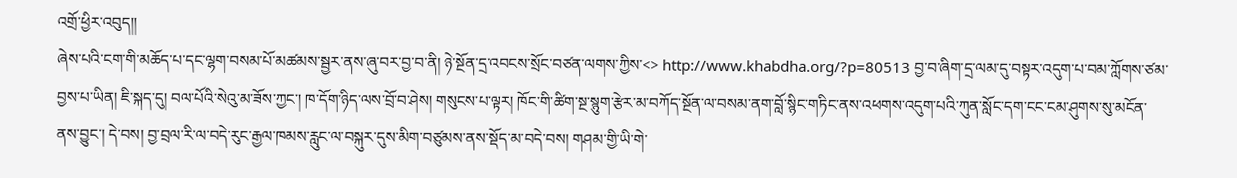འགྲོ་ཕྱིར་འབུད།།
ཞེས་པའི་ངག་གི་མཆོད་པ་དང་ལྷག་བསམ་པོ་མཚམས་སྦྱར་ནས་ཞུ་བར་བྱ་བ་ནི། ཉེ་སྔོན་དྲ་འབངས་སྲོང་བཙན་ལགས་ཀྱིས་<> http://www.khabdha.org/?p=80513 བྱ་བ་ཞིག་དྲ་ལམ་དུ་བསྟར་འདུག་པ་བམ་ཀློགས་ཙམ་བྱས་པ་ཡིན། ཇི་སྐད་དུ། བལ་པོའི་སེའུ་མ་ཟོས་ཀྱང་། ཁ་དོག་ཉིད་ལས་བྲོ་བ་ཤེས། གསུངས་པ་ལྟར། ཁོང་གི་ཚིག་སྔ་སྙུག་རྩེར་མ་བཀོད་སྔོན་ལ་བསམ་ནག་བློ་སྙིང་གཏིང་ནས་འཕགས་འདུག་པའི་ཀུན་སློང་དག་ངང་ངམ་ཤུགས་སུ་མངོན་ནས་བྱུང་། དེ་བས། བྱ་བྲལ་རི་ལ་བདེ་རུང་རྒྱལ་ཁམས་རླུང་ལ་བསྐུར་དུས་མིག་བཙུམས་ནས་སྡོད་མ་བདེ་བས། གཤམ་གྱི་ཡི་གེ་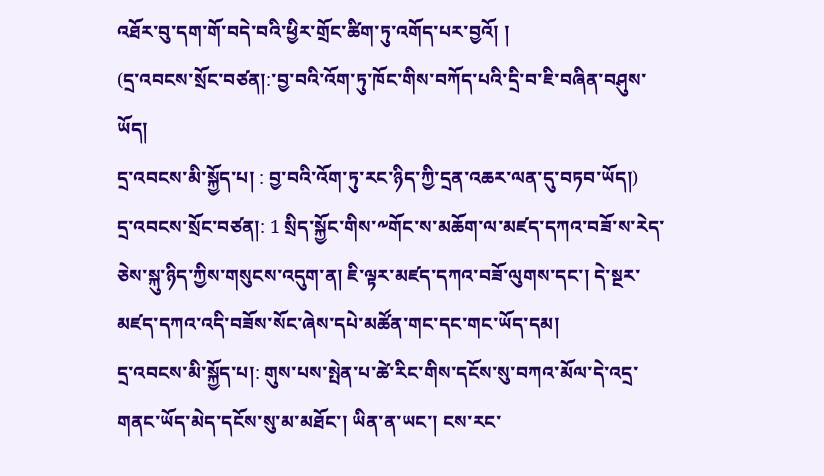འཐོར་བུ་དག་གོ་བདེ་བའི་ཕྱིར་གྲོང་ཚིག་ཏུ་འགོད་པར་བྱའོ། །
(དྲ་འབངས་སྲོང་བཙན།:་བྱ་བའི་འོག་ཏུ་ཁོང་གིས་བཀོད་པའི་དྲི་བ་ཇི་བཞིན་བཤུས་ཡོད།
དྲ་འབངས་མི་སྐྱོད་པ། : བྱ་བའི་འོག་ཏུ་རང་ཉིད་ཀྱི་དྲན་འཆར་ལན་དུ་བཏབ་ཡོད།)
དྲ་འབངས་སྲོང་བཙན།: 1 སྲིད་སྐྱོང་གིས་༸གོང་ས་མཆོག་ལ་མཛད་དཀའ་བཟོ་ས་རེད་ཅེས་སྐུ་ཉིད་ཀྱིས་གསུངས་འདུག་ན། ཇི་ལྟར་མཛད་དཀའ་བཟོ་ལུགས་དང་། དེ་སྔར་མཛད་དཀའ་འདི་བཟོས་སོང་ཞེས་དཔེ་མཚོན་གང་དང་གང་ཡོད་དམ།
དྲ་འབངས་མི་སྐྱོད་པ།: གུས་པས་སྤེན་པ་ཚེ་རིང་གིས་དངོས་སུ་བཀའ་མོལ་དེ་འདྲ་གནང་ཡོད་མེད་དངོས་སུ་མ་མཐོང་། ཡིན་ན་ཡང་། ངས་རང་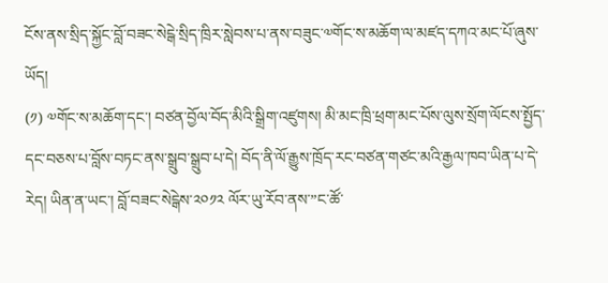ངོས་ནས་སྲིད་སྐྱོང་བློ་བཟང་སེངྒེ་སྲིད་ཁྲིར་སླེབས་པ་ནས་བཟུང་༧གོང་ས་མཆོག་ལ་མཛད་དཀའ་མང་པོ་ཞུས་ཡོད།
(༡) ༧གོང་ས་མཆོག་དང་། བཙན་བྱོལ་བོད་མིའི་སྒྲིག་འཛུགས། མི་མང་ཁྲི་ཕྲག་མང་པོས་ལུས་སྲོག་ལོངས་སྤྱོད་དང་བཅས་པ་བློས་བཏང་ནས་སྒྲུབ་སྒྲུབ་པ་དེ། བོད་ནི་ལོ་རྒྱུས་ཁྲོད་རང་བཙན་གཙང་མའི་རྒྱལ་ཁབ་ཡིན་པ་དེ་རེད། ཡིན་ན་ཡང་། བློ་བཟང་སེངྒེས་༢༠༡༢ ལོར་ཡུ་རོབ་ནས་”ང་ཚོ་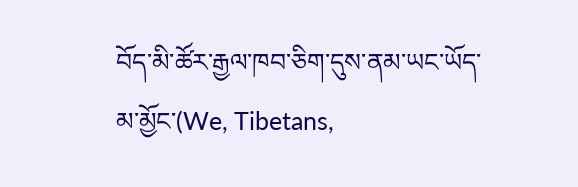བོད་མི་ཚོར་རྒྱལ་ཁབ་ཅིག་དུས་ནམ་ཡང་ཡོད་མ་མྱོང་(We, Tibetans,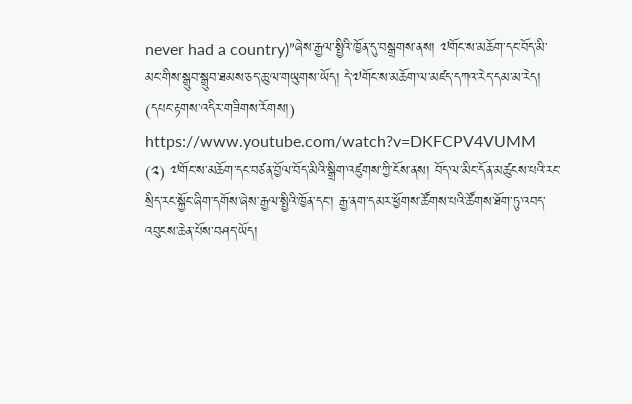never had a country)”ཞེས་རྒྱལ་སྤྱིའི་ཁྱོན་དུ་བསྒྲགས་ནས། ༧གོང་ས་མཆོག་དང་བོད་མི་མང་གིས་སྒྲུབ་སྒྲུབ་ཐམས་ཅད་ཆུ་ལ་གཡུགས་ཡོད། དེ་༧གོང་ས་མཆོག་ལ་མཛད་དཀའ་རེད་དམ་མ་རེད། (དཔང་རྟགས་འདིར་གཟིགས་རོགས།) https://www.youtube.com/watch?v=DKFCPV4VUMM
(༢) ༧གོང་ས་མཆོག་དང་བཙན་བྱོལ་བོད་མིའི་སྒྲིག་འཛུགས་ཀྱི་ངོས་ནས། བོད་ལ་མིང་དོན་མཚུངས་པའི་རང་སྲིད་རང་སྐྱོང་ཞིག་དགོས་ཞེས་རྒྱལ་སྤྱིའི་ཁྱོན་དང་། རྒྱ་ནག་དམར་ཕྱོགས་ཚོགས་པའི་ཚོགས་ཐོག་ཏུ་འབད་འབུངས་ཆེན་པོས་བཤད་ཡོད།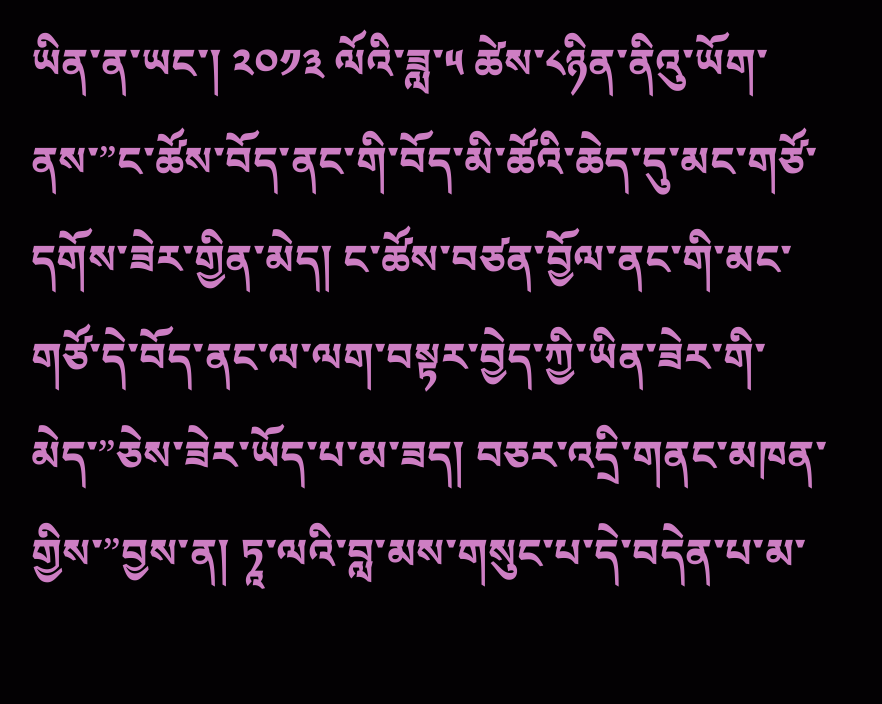ཡིན་ན་ཡང་། ༢༠༡༣ ལོའི་ཟླ་༥ ཚེས་༨ཉིན་ནིའུ་ཡོག་ནས་”ང་ཚོས་བོད་ནང་གི་བོད་མི་ཚོའི་ཆེད་དུ་མང་གཙོ་དགོས་ཟེར་གྱིན་མེད། ང་ཚོས་བཙན་བྱོལ་ནང་གི་མང་གཙོ་དེ་བོད་ནང་ལ་ལག་བསྟར་བྱེད་ཀྱི་ཡིན་ཟེར་གི་མེད་”ཅེས་ཟེར་ཡོད་པ་མ་ཟད། བཅར་འདྲི་གནང་མཁན་གྱིས་”བྱས་ན། ཏཱ་ལའི་བླ་མས་གསུང་པ་དེ་བདེན་པ་མ་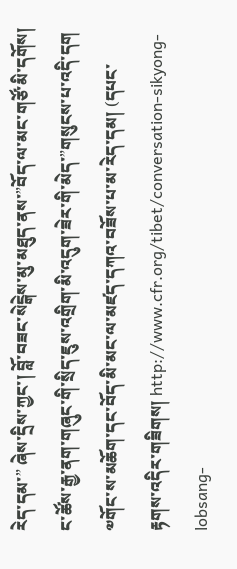རེད་དམ་” ཞེས་དྲིས་ཀྱང་། བློ་བཟང་སེངྒེས་མུ་མཐུད་ནས་”བོད་ལ་མང་གཙོ་མི་དགོས། ང་ཚོས་རྒྱ་ནག་གཞུང་གི་སྲིད་ཇུས་འགྲིག་མི་འདུག་ཟེར་གི་མེད་”གསུངས་པ་འདི་དག ༧གོང་ས་མཆོག་དང་བོད་མི་མང་ལ་མཛད་དཀའ་བཟོས་པ་མ་རེད་དམ། (དཔང་རྟགས་འདིར་གཟིགས། http://www.cfr.org/tibet/conversation-sikyong-lobsang-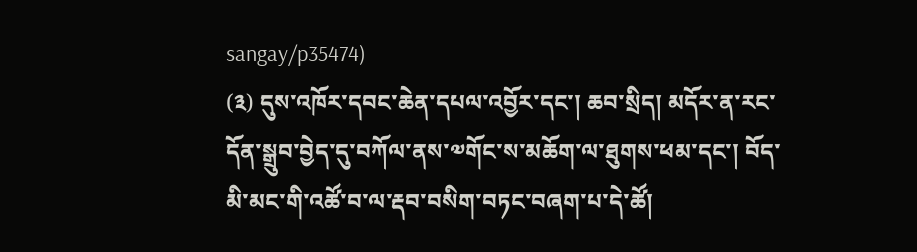sangay/p35474)
(༣) དུས་འཁོར་དབང་ཆེན་དཔལ་འབྱོར་དང་། ཆབ་སྲིད། མདོར་ན་རང་དོན་སྒྲུབ་བྱེད་དུ་བཀོལ་ནས་༧གོང་ས་མཆོག་ལ་ཐུགས་ཕམ་དང་། བོད་མི་མང་གི་འཚོ་བ་ལ་རྡབ་བསིག་བཏང་བཞག་པ་དེ་ཚོ།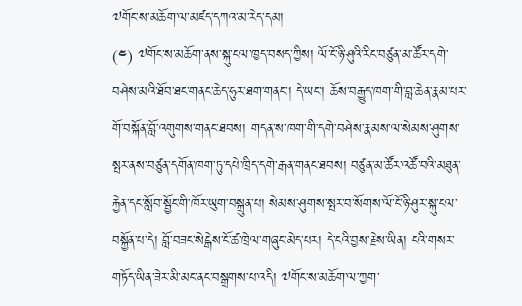༧གོང་ས་མཆོག་ལ་མཛད་དཀའ་མ་རེད་དམ།
(༤) ༧གོང་ས་མཆོག་ནས་སྐུ་ངལ་ཁྱད་བསད་ཀྱིས། ལོ་ངོ་ཉི་ཤུའི་རིང་བཙུན་མ་ཚོར་དགེ་བཤེས་མའི་ཐོབ་ཐང་གནང་ཆེད་ཧུར་ཐག་གནང་། དེ་ཡང་། ཆོས་བརྒྱུད་ཁག་གི་བླ་ཆེན་རྣམ་པར་གོ་བསྐོན་བློ་འགུགས་གནང་ཐབས། གདན་ས་ཁག་གི་དགེ་བཤེས་རྣམས་ལ་སེམས་ཤུགས་སྤར་ནས་བཙུན་དགོན་ཁག་ཏུ་དཔེ་ཁྲིད་དགེ་རྒན་གནང་ཐབས། བཙུན་མ་ཚོར་འཚོ་བའི་མཐུན་རྐྱེན་དང་སློབ་སྦྱོང་གི་ཁོར་ཡུག་བསྐྲུན་པ། སེམས་ཤུགས་སྤར་བ་སོགས་ལོ་ངོ་ཉི་ཤུར་སྐུ་ངལ་བསྐྱོན་པ་དེ། བློ་བཟང་སེངྒེས་ངོ་ཚ་ཁྲེལ་གཞུང་མེད་པར། དེ་ངའི་བྱས་རྗེས་ཡིན། ངའི་གསར་གཏོད་ཡིན་ཟེར་མི་མང་ནང་བསྒྲགས་པ་འདི། ༧གོང་ས་མཆོག་ལ་ཀྱག་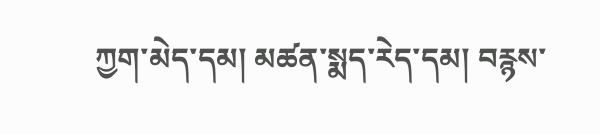ཀྱག་མེད་དམ། མཚན་སྨད་རེད་དམ། བརྙས་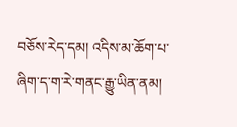བཅོས་རེད་དམ། འདིས་མ་ཆོག་པ་ཞིག་ད་ག་རེ་གནང་རྒྱུ་ཡིན་ནམ།